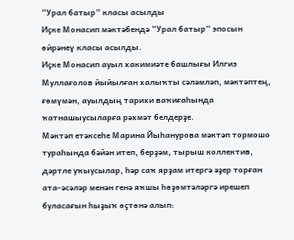“Урал батыр” класы асылды
Иҫке Монасип мәктәбендә “Урал батыр” эпосын өйрәнеү класы асылды.
Иҫке Монасип ауыл хакимиәте башлығы Илгиз Муллағолов йыйылған халыҡты сәләмләп, мәктәптең, ғөмүмән, ауылдың тарихи ваҡиғаһында ҡатнашыусыларға рәхмәт белдерҙе.
Мәктәп етәксеһе Марина Йыһанурова мәктәп тормошо тураһында бәйән итеп, берҙәм, тырыш коллектив, дәртле уҡыусылар, һәр саҡ ярҙам итергә әҙер торған ата-әсәләр менән генә яҡшы һөҙөмтәләргә ирешеп буласағын һыҙыҡ өҫтөнә алып: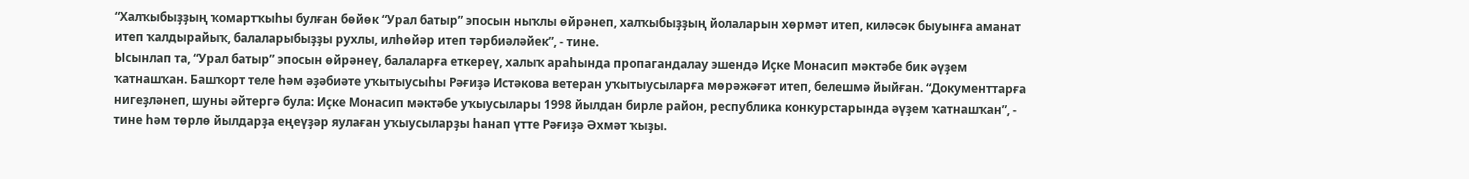“Халҡыбыҙҙың ҡомартҡыһы булған бөйөк “Урал батыр” эпосын ныҡлы өйрәнеп, халҡыбыҙҙың йолаларын хөрмәт итеп, киләсәк быуынға аманат итеп ҡалдырайыҡ, балаларыбыҙҙы рухлы, илһөйәр итеп тәрбиәләйек”, - тине.
Ысынлап та, “Урал батыр” эпосын өйрәнеү, балаларға еткереү, халыҡ араһында пропагандалау эшендә Иҫке Монасип мәктәбе бик әүҙем ҡатнашҡан. Башҡорт теле һәм әҙәбиәте уҡытыусыһы Рәғиҙә Истәкова ветеран уҡытыусыларға мөрәжәғәт итеп, белешмә йыйған. “Документтарға нигеҙләнеп, шуны әйтергә була: Иҫке Монасип мәктәбе уҡыусылары 1998 йылдан бирле район, республика конкурстарында әүҙем ҡатнашҡан”, - тине һәм төрлө йылдарҙа еңеүҙәр яулаған уҡыусыларҙы һанап үтте Рәғиҙә Әхмәт ҡыҙы.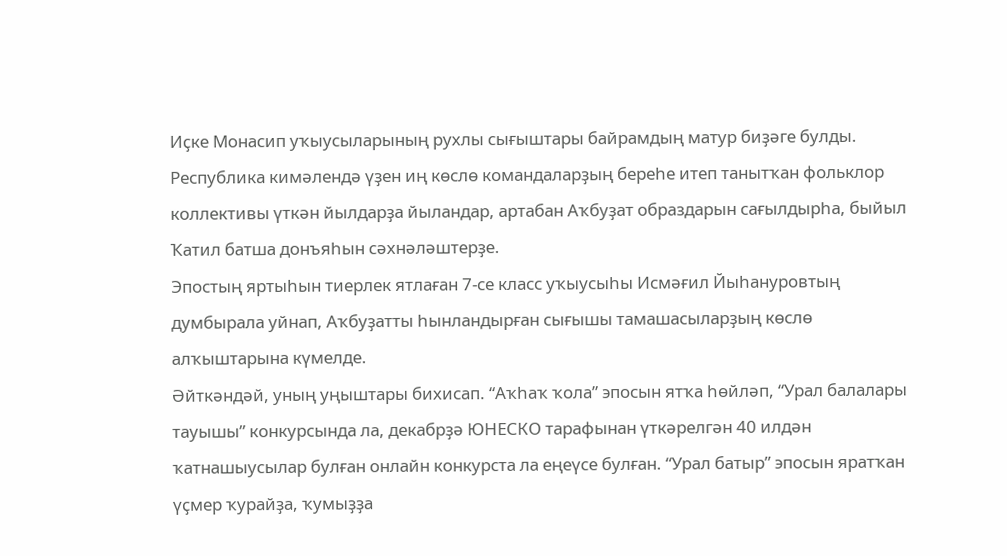Иҫке Монасип уҡыусыларының рухлы сығыштары байрамдың матур биҙәге булды. Республика кимәлендә үҙен иң көслө командаларҙың береһе итеп танытҡан фольклор коллективы үткән йылдарҙа йыландар, артабан Аҡбуҙат образдарын сағылдырһа, быйыл Ҡатил батша донъяһын сәхнәләштерҙе.
Эпостың яртыһын тиерлек ятлаған 7-се класс уҡыусыһы Исмәғил Йыһануровтың думбырала уйнап, Аҡбуҙатты һынландырған сығышы тамашасыларҙың көслө алҡыштарына күмелде.
Әйткәндәй, уның уңыштары бихисап. “Аҡһаҡ ҡола” эпосын ятҡа һөйләп, “Урал балалары тауышы” конкурсында ла, декабрҙә ЮНЕСКО тарафынан үткәрелгән 40 илдән ҡатнашыусылар булған онлайн конкурста ла еңеүсе булған. “Урал батыр” эпосын яратҡан үҫмер ҡурайҙа, ҡумыҙҙа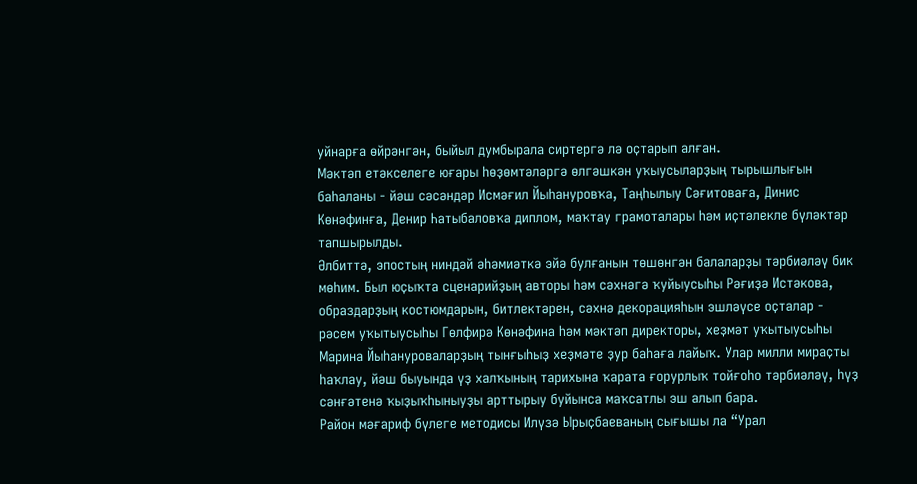уйнарға өйрәнгән, быйыл думбырала сиртергә лә оҫтарып алған.
Мәктәп етәкселеге юғары һөҙөмтәләргә өлгәшкән уҡыусыларҙың тырышлығын баһаланы - йәш сәсәндәр Исмәғил Йыһануровҡа, Таңһылыу Сәғитоваға, Динис Көнәфинға, Денир Һатыбаловҡа диплом, маҡтау грамоталары һәм иҫтәлекле бүләктәр тапшырылды.
Әлбиттә, эпостың ниндәй әһәмиәткә эйә булғанын төшөнгән балаларҙы тәрбиәләү бик мөһим. Был юҫыҡта сценарийҙың авторы һәм сәхнәгә ҡуйыусыһы Рәғиҙә Истәкова, образдарҙың костюмдарын, битлектәрен, сәхнә декорацияһын эшләүсе оҫталар - рәсем уҡытыусыһы Гөлфирә Көнәфина һәм мәктәп директоры, хеҙмәт уҡытыусыһы Марина Йыһануроваларҙың тынғыһыҙ хеҙмәте ҙур баһаға лайыҡ. Улар милли мираҫты һаҡлау, йәш быуында үҙ халҡының тарихына ҡарата ғорурлыҡ тойғоһо тәрбиәләү, һүҙ сәнғәтенә ҡыҙыҡһыныуҙы арттырыу буйынса маҡсатлы эш алып бара.
Район мәғариф бүлеге методисы Илүзә Ырыҫбаеваның сығышы ла “Урал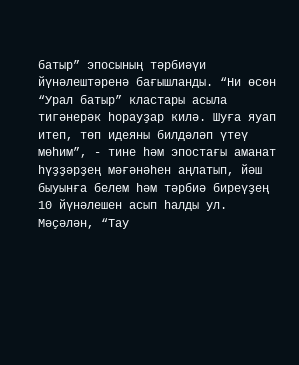батыр” эпосының тәрбиәүи йүнәлештәренә бағышланды. “Ни өсөн “Урал батыр” кластары асыла тигәнерәк һорауҙар килә. Шуға яуап итеп, төп идеяны билдәләп үтеү мөһим”, - тине һәм эпостағы аманат һүҙҙәрҙең мәғәнәһен аңлатып, йәш быуынға белем һәм тәрбиә биреүҙең 10 йүнәлешен асып һалды ул.
Мәҫәлән, “Тау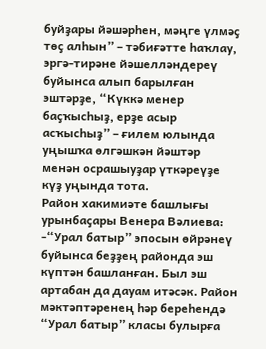буйҙары йәшәрһен, мәңге үлмәҫ төҫ алһын” – тәбиғәтте һаҡлау, эргә-тирәне йәшелләндереү буйынса алып барылған эштәрҙе, “Күккә менер баҫҡысһыҙ, ерҙе асыр асҡысһыҙ” – ғилем юлында уңышҡа өлгәшкән йәштәр менән осрашыуҙар үткәреүҙе күҙ уңында тота.
Район хакимиәте башлығы урынбаҫары Венера Вәлиева:
-“Урал батыр” эпосын өйрәнеү буйынса беҙҙең районда эш күптән башланған. Был эш артабан да дауам итәсәк. Район мәктәптәренең һәр береһендә “Урал батыр” класы булырға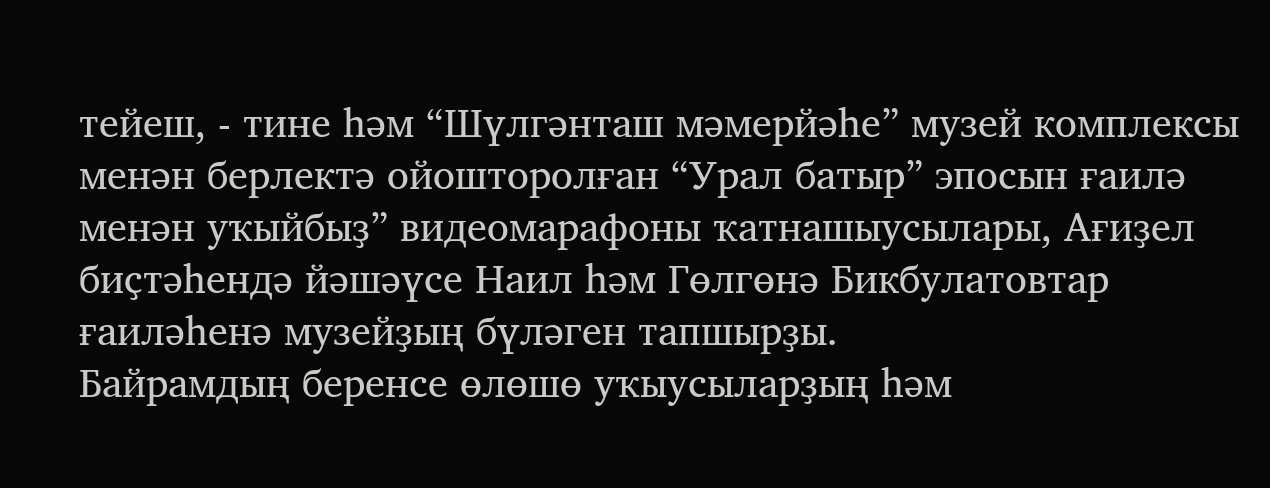тейеш, - тине һәм “Шүлгәнташ мәмерйәһе” музей комплексы менән берлектә ойошторолған “Урал батыр” эпосын ғаилә менән уҡыйбыҙ” видеомарафоны ҡатнашыусылары, Ағиҙел биҫтәһендә йәшәүсе Наил һәм Гөлгөнә Бикбулатовтар ғаиләһенә музейҙың бүләген тапшырҙы.
Байрамдың беренсе өлөшө уҡыусыларҙың һәм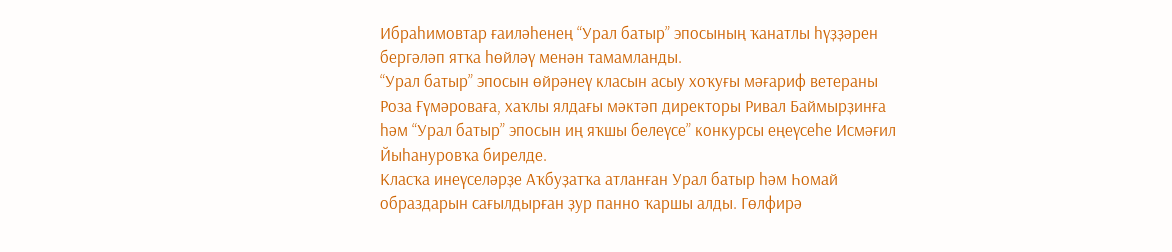Ибраһимовтар ғаиләһенең “Урал батыр” эпосының ҡанатлы һүҙҙәрен бергәләп ятҡа һөйләү менән тамамланды.
“Урал батыр” эпосын өйрәнеү класын асыу хоҡуғы мәғариф ветераны Роза Ғүмәроваға, хаҡлы ялдағы мәктәп директоры Ривал Баймырҙинға һәм “Урал батыр” эпосын иң яҡшы белеүсе” конкурсы еңеүсеһе Исмәғил Йыһануровҡа бирелде.
Класҡа инеүселәрҙе Аҡбуҙатҡа атланған Урал батыр һәм Һомай образдарын сағылдырған ҙур панно ҡаршы алды. Гөлфирә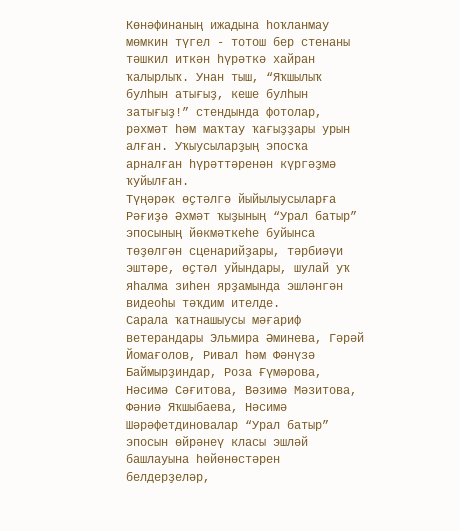Көнәфинаның ижадына һоҡланмау мөмкин түгел - тотош бер стенаны тәшкил иткән һүрәткә хайран ҡалырлыҡ. Унан тыш, “Яҡшылыҡ булһын атығыҙ, кеше булһын затығыҙ!” стендында фотолар, рәхмәт һәм маҡтау ҡағыҙҙары урын алған. Уҡыусыларҙың эпосҡа арналған һүрәттәренән күргәҙмә ҡуйылған.
Түңәрәк өҫтәлгә йыйылыусыларға Рәғиҙә Әхмәт ҡыҙының “Урал батыр” эпосының йөкмәткеһе буйынса төҙөлгән сценарийҙары, тәрбиәүи эштәре, өҫтәл уйындары, шулай уҡ яһалма зиһен ярҙамында эшләнгән видеоһы тәҡдим ителде.
Сарала ҡатнашыусы мәғариф ветерандары Эльмира Әминева, Гәрәй Йомағолов, Ривал һәм Фәнүзә Баймырҙиндар, Роза Ғүмәрова, Нәсимә Сәғитова, Вәзимә Мәзитова, Фәниә Яҡшыбаева, Нәсимә Шәрәфетдиновалар “Урал батыр” эпосын өйрәнеү класы эшләй башлауына һөйөнөстәрен белдерҙеләр,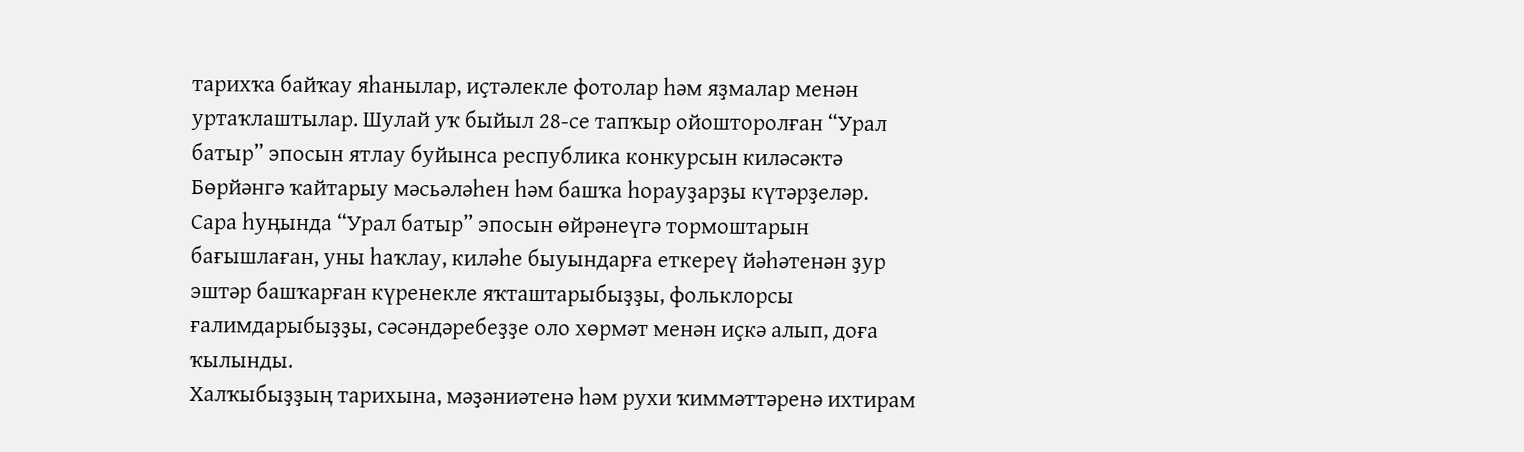тарихҡа байҡау яһанылар, иҫтәлекле фотолар һәм яҙмалар менән уртаҡлаштылар. Шулай уҡ быйыл 28-се тапҡыр ойошторолған “Урал батыр” эпосын ятлау буйынса республика конкурсын киләсәктә Бөрйәнгә ҡайтарыу мәсьәләһен һәм башҡа һорауҙарҙы күтәрҙеләр.
Сара һуңында “Урал батыр” эпосын өйрәнеүгә тормоштарын бағышлаған, уны һаҡлау, киләһе быуындарға еткереү йәһәтенән ҙур эштәр башҡарған күренекле яҡташтарыбыҙҙы, фольклорсы ғалимдарыбыҙҙы, сәсәндәребеҙҙе оло хөрмәт менән иҫкә алып, доға ҡылынды.
Халҡыбыҙҙың тарихына, мәҙәниәтенә һәм рухи ҡиммәттәренә ихтирам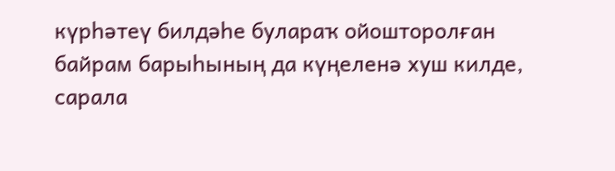күрһәтеү билдәһе булараҡ ойошторолған байрам барыһының да күңеленә хуш килде, сарала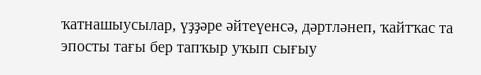ҡатнашыусылар, үҙҙәре әйтеүенсә, дәртләнеп, ҡайтҡас та эпосты тағы бер тапҡыр уҡып сығыу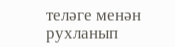теләге менән рухланып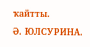ҡайтты.
Ә. ЮЛСУРИНА.